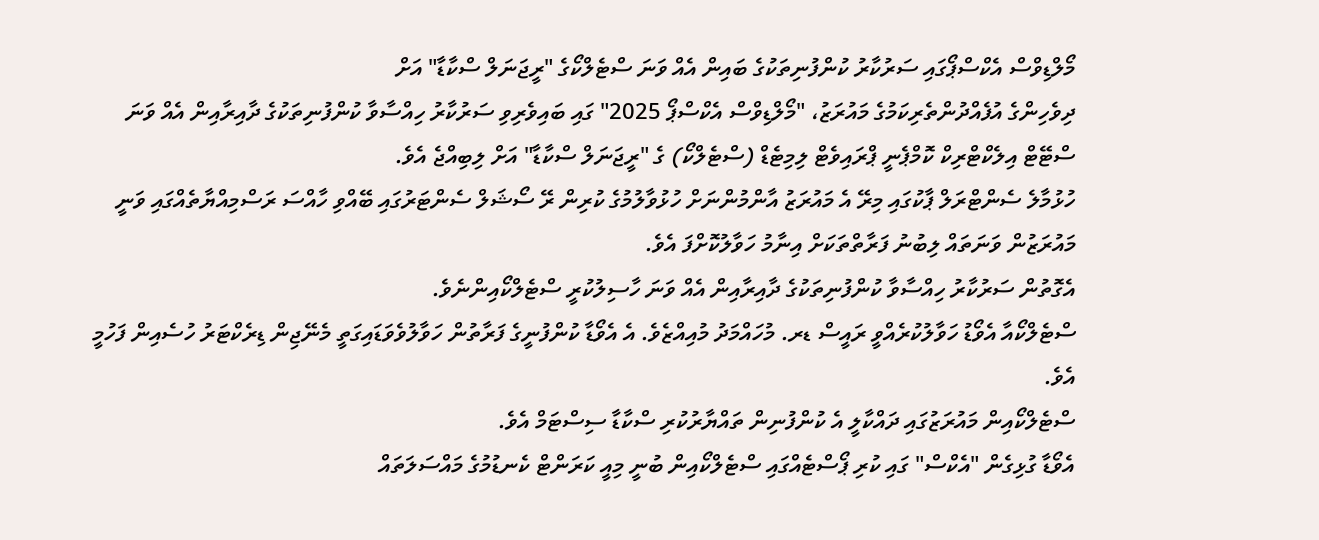މޯލްޑިވްސް އެކްސްޕޯގައި ސަރުކާރު ކުންފުނިތަކުގެ ބައިން އެއް ވަނަ ސްޓެލްކޯގެ "ރީޖަނަލް ސްކާޑާ" އަށް
ދިވެހިންގެ އުފެއްދުންތެރިކަމުގެ މައުރަޒު، "މޯލްޑިވްސް އެކްސްޕޯ 2025" ގައި ބައިވެރިވި ސަރުކާރު ހިއްސާވާ ކުންފުނިތަކުގެ ދާއިރާއިން އެއް ވަނަ ސްޓޭޓް އިލެކްޓްރިކް ކޮމްޕެނީ ޕްރައިވެޓް ލިމިޓެޑް (ސްޓެލްކޯ) ގެ "ރީޖަނަލް ސްކާޑާ" އަށް ލިބިއްޖެ އެވެ.
ހުޅުމާލެ ސެންޓްރަލް ޕާކުގައި މިރޭ އެ މައުރަޒު އާންމުންނަށް ހުޅުވާލުމުގެ ކުރިން ރޭ ސޯޝަލް ސެންޓަރުގައި ބޭއްވި ހާއްސަ ރަސްމިއްޔާތެއްގައި ވަނީ މައުރަޒުން ވަނަތައް ލިބުނު ފަރާތްތަކަށް އިނާމު ހަވާލުކޮށްފަ އެވެ.
އެގޮތުން ސަރުކާރު ހިއްސާވާ ކުންފުނިތަކުގެ ދާއިރާއިން އެއް ވަނަ ހާސިލުކުރީ ސްޓެލްކޯއިންނެވެ.
ސްޓެލްކޯއާ އެވޯޑު ހަވާލުކުރެއްވީ ރައީސް ޑރ. މުހައްމަދު މުއިއްޒެވެ. އެ އެވޯޑާ ކުންފުނީގެ ފަރާތުން ހަވާލުވެވަޑައިގަތީ މެނޭޖިން ޑިރެކްޓަރު ހުސެއިން ފަހުމީ އެވެ.
ސްޓެލްކޯއިން މައުރަޒުގައި ދައްކާލީ އެ ކުންފުނިން ތައްޔާރުކުރި ސްކާޑާ ސިސްޓަމް އެވެ.
އެވޯޑާ ގުޅިގެން "އެކްސް" ގައި ކުރި ޕޯސްޓެއްގައި ސްޓެލްކޯއިން ބުނީ މިއީ ކަރަންޓް ކެނޑުމުގެ މައްސަލަތައް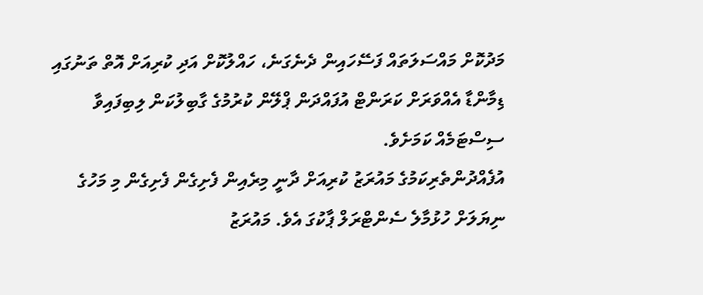މަދުކޮށް މައްސަލަތައް ފަސޭހައިން ދެނެގަނެ، ހައްލުކޮށް އަދި ކުރިއަށް އޮތް ތަނުގައި ޑިމާންޑާ އެއްވަރަށް ކަރަންޓް އުފައްދަން ޕްލޭން ކުރުމުގެ ގާބިލުކަން ލިބިފައިވާ ސިސްޓަމެއް ކަމަށެވެ.
އުފެއްދުންތެރިކަމުގެ މައުރަޒު ކުރިއަށް ދާނީ މިރެއިން ފެށިގެން ފެށިގެން މި މަހުގެ ނިޔަލަށް ހުޅުމާލެ ސެންޓްރަލް ޕާކުގަ އެވެ. މައުރަޒު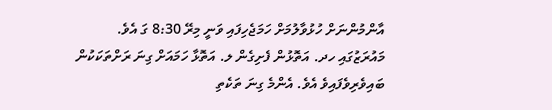އާންމުންނަށް ހުޅުވާލުމަށް ހަމަޖެހިފައި ވަނީ މިރޭ 8:30 ގަ އެވެ.
މައުރަޒުގައި ހދ. އަތޮޅުން ފެށިގެން ލ. އަތޮޅާ ހަމައަށް ގިނަ ރަށްތަކަކުން ބައިވެރިވެފައިވެ އެވެ. އެންމެ ގިނަ ތަކެތި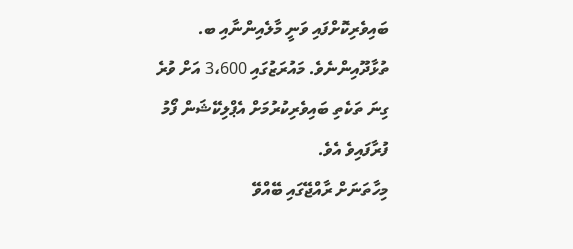ބައިވެރިކޮށްފައި ވަނީ މާލެއިންނާއި ބ. ތުޅާދޫއިންނެވެ. މައުރަޒުގައި 3،600 އަށް ވުރެ ގިނަ ތަކެތި ބައިވެރިކުރުމަށް އެޕްލިކޭޝަން ފޯމު ފުރާފައިވެ އެވެ.
މިހާތަނަށް ރާއްޖޭގައި ބޭއްވޭ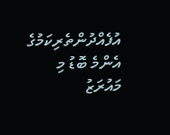އުފެއްދުންތެރިކަމުގެ އެންމެ ބޮޑު މި މައުރަޒު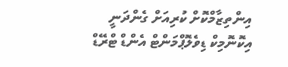އިންތިޒާމްކޮށް ކުރިއަށް ގެންދަނީ އިކޮނޮމިކް ޑިވެލޮޕްމަންޓް އެންޑް ޓްރޭޑް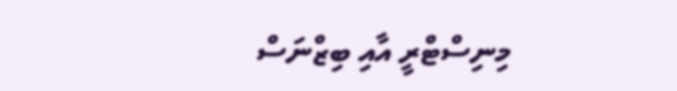މިނިސްޓްރީ އާއި ބިޒްނަސް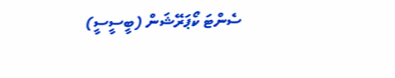ސެންޓަ ކޯޕަރޭޝަން (ބީސީސީ)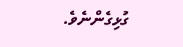ގުޅިގެންނެވެ.